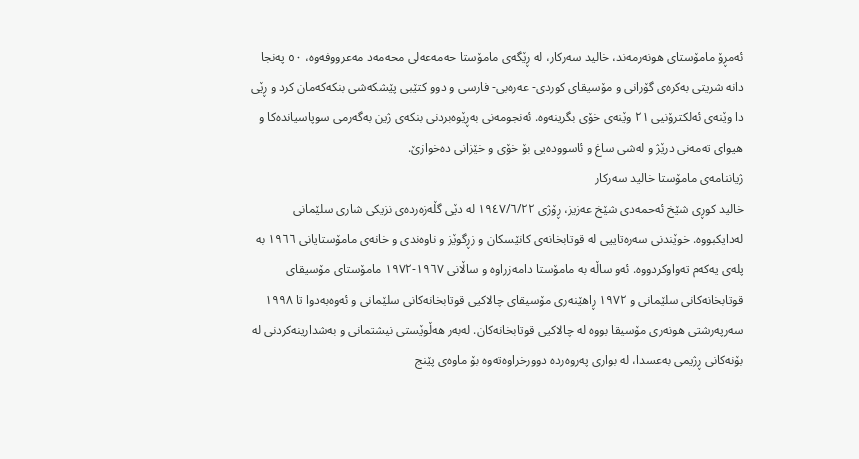ئەمڕۆ مامۆستای هونەرمەند، خالید سەرکار، لە ڕێگەی مامۆستا حەمەعەلی محەمەد مەعرووفەوە، ٥٠ پەنجا دانە شریتی بەکرەی گۆرانی و مۆسیقای کوردی- عەرەبی- فارسی و دوو کتێبی پێشکەشی بنکەکەمان کرد و ڕێی دا وێنەی ئەلکترۆنیی ٢١ وێنەی خۆی بگرینەوە. ئەنجومەنی بەڕێوەبردنی بنکەی ژین بەگەرمی سوپاسیاندەکا و هیوای تەمەنی درێژ و لەشی ساغ و ئاسوودەیی بۆ خۆی و خێزانی دەخوازێ.
ژیاننامەی مامۆستا خالید سەرکار
خالید کوڕی شێخ ئەحمەدی شێخ عەزیز، ڕۆژی ١٩٤٧/٦/٢٢ لە دێی گڵەزەردەی نزیکی شاری سلێمانی لەدایکبووە. خوێندنی سەرەتاییی لە قوتابخانەی کانێسکان و زڕگوێز و ناوەندی و خانەی مامۆستایانی ١٩٦٦ بە پلەی یەکەم تەواوکردووە. ئەو ساڵە بە مامۆستا دامەزراوە و ساڵانی ١٩٦٧-١٩٧٢ مامۆستای مۆسیقای قوتابخانەکانی سلێمانی و ١٩٧٢ ڕاهێنەری مۆسیقای چالاکیی قوتابخانەکانی سلێمانی و ئەوەبەدوا تا ١٩٩٨ سەرپەرشتی هونەری مۆسیقا بووە لە چالاکیی قوتابخانەکان. لەبەر هەڵوێستی نیشتمانی و بەشدارینەکردنی لە بۆنەکانی ڕژیمی بەعسدا، لە بواری پەروەردە دوورخراوەتەوە بۆ ماوەی پێنج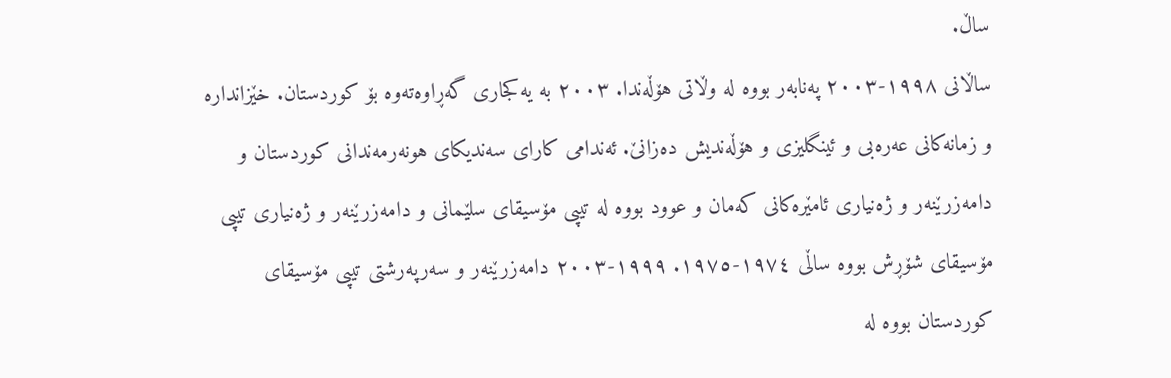ساڵ.
ساڵانی ١٩٩٨-٢٠٠٣ پەنابەر بووە لە وڵاتی هۆڵەندا. ٢٠٠٣ بە یەکجاری گەڕاوەتەوە بۆ کوردستان. خێزاندارە و زمانەکانی عەرەبی و ئینگلیزی و هۆڵەندیش دەزانێ. ئەندامی کارای سەندیکای هونەرمەندانی کوردستان و دامەزرێنەر و ژەنیاری ئامێرەکانی کەمان و عوود بووە لە تیپی مۆسیقای سلێمانی و دامەزرێنەر و ژەنیاری تیپی مۆسیقای شۆڕش بووە ساڵی ١٩٧٤-١٩٧٥. ١٩٩٩-٢٠٠٣ دامەزرێنەر و سەرپەرشتی تیپی مۆسیقای کوردستان بووە لە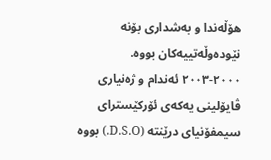هۆڵەندا و بەشداری بۆنە نێودەوڵەتییەکان بووە. ٢٠٠٠-٢٠٠٣ ئەندام و ژەنیاری ڤایۆلینی یەکەی ئۆرکێسترای سیمفۆنیای درێنتە (D.S.O.) بووە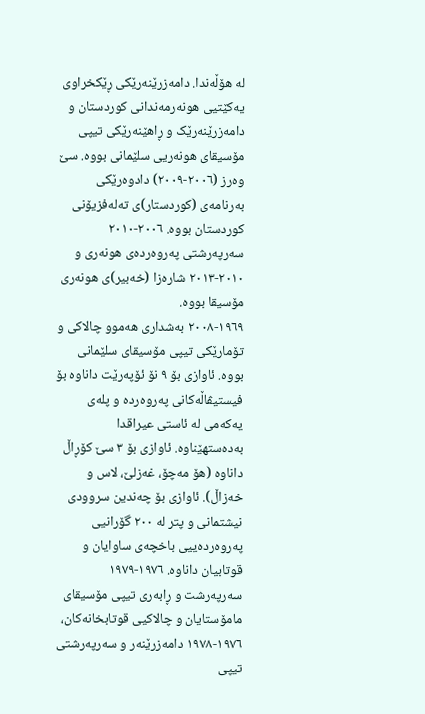لە هۆڵەندا. دامەزرێنەرێکی ڕێکخراوی یەکێتیی هونەرمەندانی کوردستان و دامەزرێنەرێک و ڕاهێنەرێکی تیپی مۆسیقای هونەریی سلێمانی بووە. سێ وەرز (٢٠٠٦-٢٠٠٩) دادوەرێکی بەرنامەی (کوردستار)ی تەلەفزیۆنی کوردستان بووە. ٢٠٠٦-٢٠١٠ سەرپەرشتی پەروەردەی هونەری و ٢٠١٠-٢٠١٣ شارەزا (خەبیر)ی هونەری مۆسیقا بووە.
١٩٦٩-٢٠٠٨ بەشداری هەموو چالاکی و تۆمارێکی تیپی مۆسیقای سلێمانی بووە. ئاوازی بۆ ٩ نۆ ئۆپەرێت داناوە بۆ فیستیڤاڵەکانی پەروەردە و پلەی یەکەمی لە ئاستی عیراقدا بەدەستهێناوە. ئاوازی بۆ ٣ سێ کۆڕاڵ داناوە (هۆ مەچۆ، غەزلێ، لاس و خەزاڵ). ئاوازی بۆ چەندین سروودی نیشتمانی و پتر لە ٢٠٠ گۆرانیی پەروەردەییی باخچەی ساوایان و قوتابیان داناوە. ١٩٧٦-١٩٧٩ سەرپەرشت و ڕابەری تیپی مۆسیقای مامۆستایان و چالاکیی قوتابخانەکان، ١٩٧٦-١٩٧٨ دامەزرێنەر و سەرپەرشتی تیپی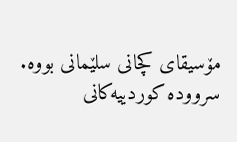مۆسیقای کچانی سلێمانی بووە. سروودە کوردییەکانی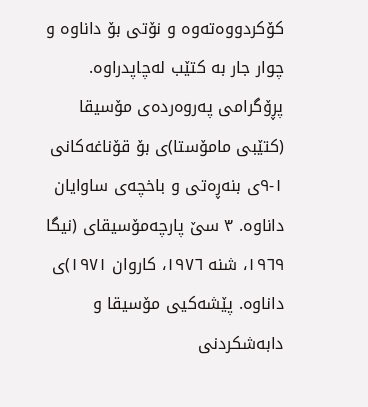کۆکردووەتەوە و نۆتی بۆ داناوە و چوار جار بە کتێب لەچاپدراوە. پڕۆگرامی پەروەردەی مۆسیقا (کتێبی مامۆستا)ی بۆ قۆناغەکانی ١-٩ی بنەڕەتی و باخچەی ساوایان داناوە. ٣ سێ پارچەمۆسیقای (نیگا ١٩٦٩، شنە ١٩٧٦، کاروان ١٩٧١)ی داناوە. پێشەکیی مۆسیقا و دابەشکردنی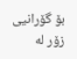بۆ گۆرانیی زۆر لە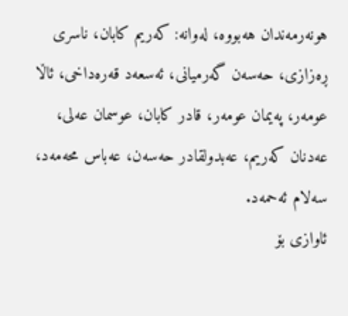هونەرمەندان هەبووە، لەوانە: کەریم کابان، ناسری ڕەزازی، حەسەن گەرمیانی، ئەسعەد قەرەداخی، ئاڵا عومەر، پەیمان عومەر، قادر کابان، عوسمان عەلی، عەدنان کەریم، عەبدولقادر حەسەن، عەباس محەمەد، سەلام ئەحمەد.
ئاوازی بۆ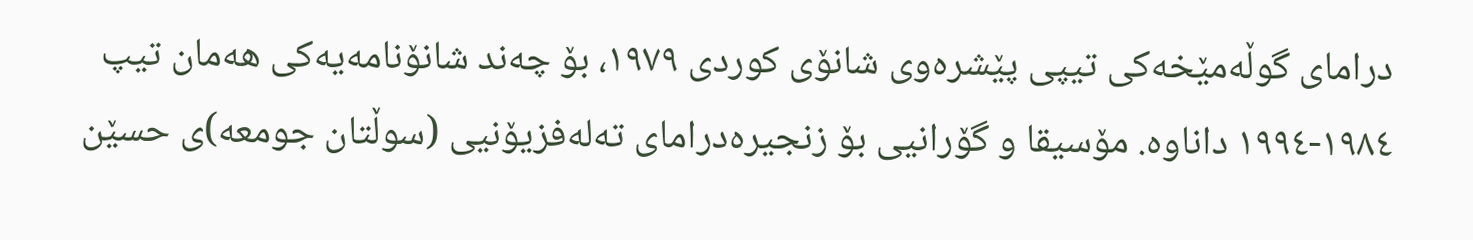درامای گوڵەمێخەکی تیپی پێشرەوی شانۆی کوردی ١٩٧٩، بۆ چەند شانۆنامەیەکی هەمان تیپ ١٩٨٤-١٩٩٤ داناوە. مۆسیقا و گۆرانیی بۆ زنجیرەدرامای تەلەفزیۆنیی (سوڵتان جومعە)ی حسێن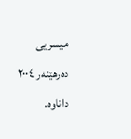میسریی دەرهێنەر ٢٠٠٤ داناوە.